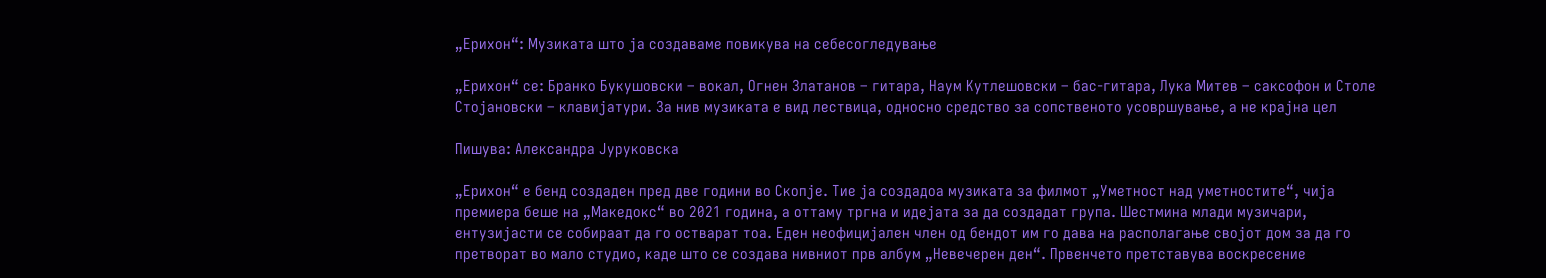„Ерихон“: Музиката што ја создаваме повикува на себесогледување

„Ерихон“ се: Бранко Букушовски – вокал, Огнен Златанов – гитара, Наум Кутлешовски – бас-гитара, Лука Митев – саксофон и Столе Стојановски – клавијатури. За нив музиката е вид лествица, односно средство за сопственото усовршување, а не крајна цел

Пишува: Александра Јуруковска

„Ерихон“ е бенд создаден пред две години во Скопје. Тие ја создадоа музиката за филмот „Уметност над уметностите“, чија премиера беше на „Македокс“ во 2021 година, а оттаму тргна и идејата за да создадат група. Шестмина млади музичари, ентузијасти се собираат да го остварат тоа. Еден неофицијален член од бендот им го дава на располагање својот дом за да го претворат во мало студио, каде што се создава нивниот прв албум „Невечерен ден“. Првенчето претставува воскресение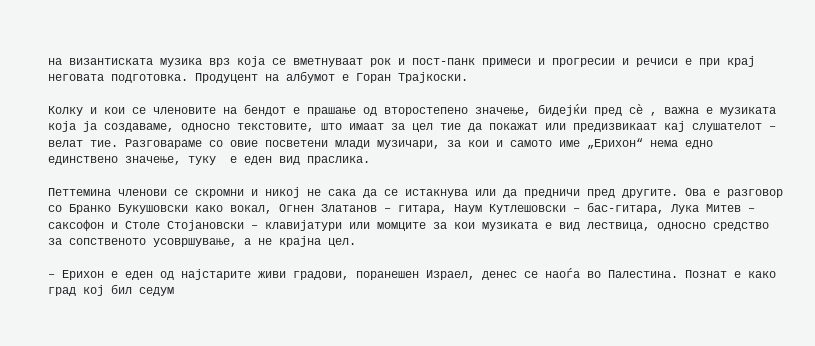на византиската музика врз која се вметнуваат рок и пост-панк примеси и прогресии и речиси е при крај неговата подготовка. Продуцент на албумот е Горан Трајкоски.

Колку и кои се членовите на бендот е прашање од второстепено значење, бидејќи пред сè , важна е музиката која ја создаваме, односно текстовите, што имаат за цел тие да покажат или предизвикаат кај слушателот – велат тие. Разговараме со овие посветени млади музичари, за кои и самото име „Ерихон“ нема едно единствено значење, туку  е еден вид праслика.

Петтемина членови се скромни и никој не сака да се истакнува или да предничи пред другите. Ова е разговор со Бранко Букушовски како вокал, Огнен Златанов – гитара, Наум Кутлешовски – бас-гитара, Лука Митев – саксофон и Столе Стојановски – клавијатури или момците за кои музиката е вид лествица, односно средство за сопственото усовршување, а не крајна цел.

– Ерихон е еден од најстарите живи градови, поранешен Израел, денес се наоѓа во Палестина. Познат е како град кој бил седум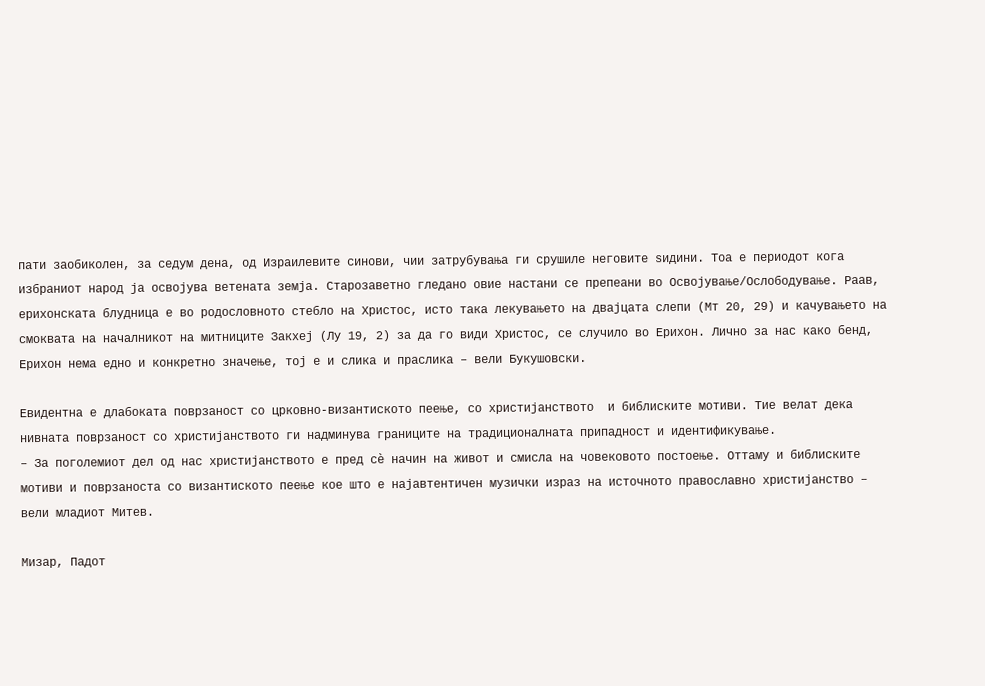пати заобиколен, за седум дена, од Израилевите синови, чии затрубувања ги срушиле неговите ѕидини. Тоа е периодот кога избраниот народ ја освојува ветената земја. Старозаветно гледано овие настани се препеани во Освојување/Ослободување. Раав, ерихонската блудница е во родословното стебло на Христос, исто така лекувањето на двајцата слепи (Мт 20, 29) и качувањето на смоквата на началникот на митниците Закхеј (Лу 19, 2) за да го види Христос, се случило во Ерихон. Лично за нас како бенд, Ерихон нема едно и конкретно значење, тој е и слика и праслика – вели Букушовски.

Евидентна е длабоката поврзаност со црковно-византиското пеење, со христијанството  и библиските мотиви. Тие велат дека нивната поврзаност со христијанството ги надминува границите на традиционалната припадност и идентификување.
– За поголемиот дел од нас христијанството е пред сè начин на живот и смисла на човековото постоење. Оттаму и библиските мотиви и поврзаноста со византиското пеење кое што е најавтентичен музички израз на источното православно христијанство – вели младиот Митев.

Мизар, Падот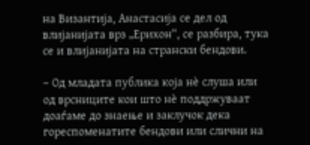на Византија, Анастасија се дел од влијанијата врз „Ерихон“, се разбира, тука се и влијанијата на странски бендови.

– Од младата публика која нè слуша или од врсниците кои што нè поддржуваат доаѓаме до знаење и заклучок дека гореспоменатите бендови или слични на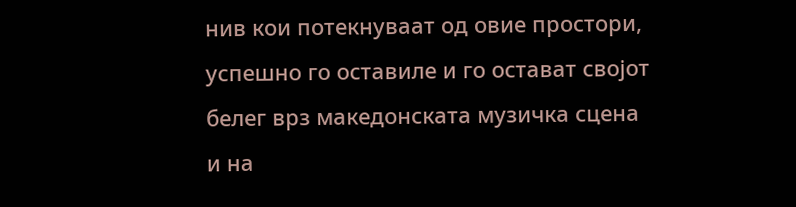нив кои потекнуваат од овие простори, успешно го оставиле и го остават својот белег врз македонската музичка сцена и на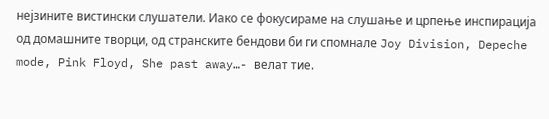нејзините вистински слушатели. Иако се фокусираме на слушање и црпење инспирација од домашните творци, од странските бендови би ги спомнале Joy Division, Depeche mode, Pink Floyd, She past away…- велат тие.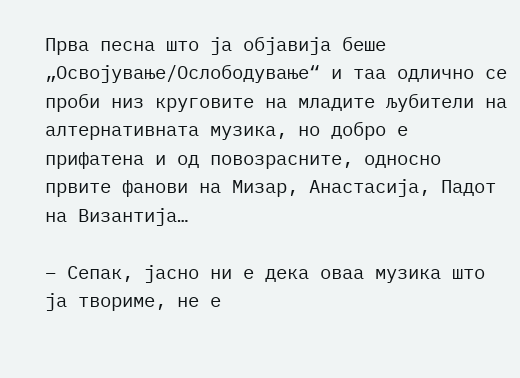Прва песна што ја објавија беше „Освојување/Ослободување“ и таа одлично се проби низ круговите на младите љубители на алтернативната музика, но добро е прифатена и од повозрасните, односно првите фанови на Мизар, Анастасија, Падот на Византија…

– Сепак, јасно ни е дека оваа музика што ја твориме, не е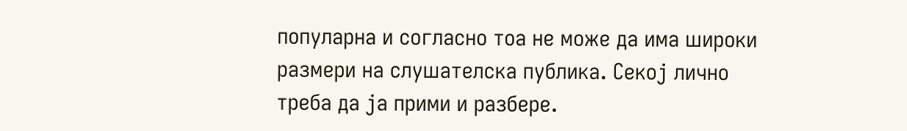популарна и согласно тоа не може да има широки размери на слушателска публика. Секој лично треба да ја прими и разбере.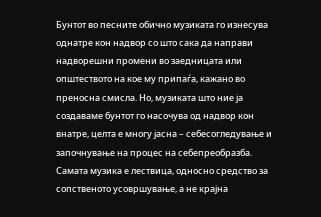Бунтот во песните обично музиката го изнесува однатре кон надвор со што сака да направи надворешни промени во заедницата или општеството на кое му припаѓа, кажано во преносна смисла. Но, музиката што ние ја создаваме бунтот го насочува од надвор кон внатре, целта е многу јасна – себесогледување и започнување на процес на себепреобразба. Самата музика е лествица, односно средство за сопственото усовршување, а не крајна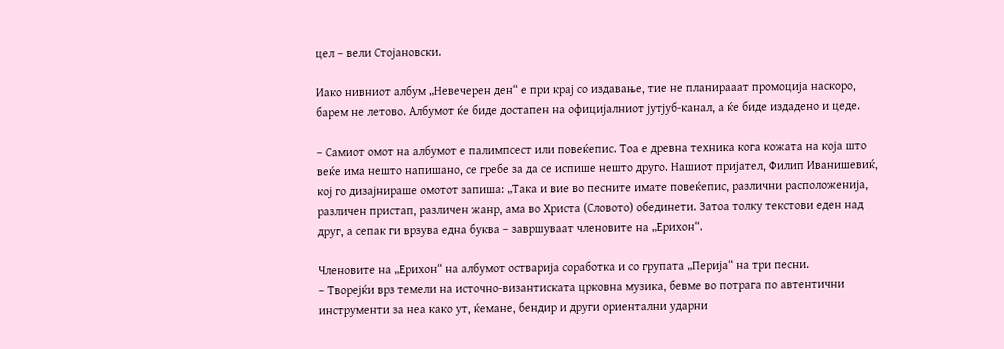цел – вели Стојановски.

Иако нивниот албум „Невечерен ден“ е при крај со издавање, тие не планирааат промоција наскоро, барем не летово. Албумот ќе биде достапен на официјалниот јутјуб-канал, а ќе биде издадено и цеде.

– Самиот омот на албумот е палимпсест или повеќепис. Тоа е древна техника кога кожата на која што веќе има нешто напишано, се гребе за да се испише нешто друго. Нашиот пријател, Филип Иванишевиќ, кој го дизајнираше омотот запиша: „Така и вие во песните имате повеќепис, различни расположенија, различен пристап, различен жанр, ама во Христа (Словото) обединети. Затоа толку текстови еден над друг, а сепак ги врзува една буква – завршуваат членовите на „Ерихон“.

Членовите на „Ерихон“ на албумот остварија соработка и со групата „Перија“ на три песни.
– Творејќи врз темели на источно-византиската црковна музика, бевме во потрага по автентични инструменти за неа како ут, ќемане, бендир и други ориентални ударни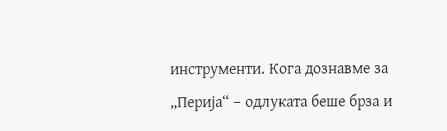инструменти. Кога дознавме за „Перија“ – одлуката беше брза и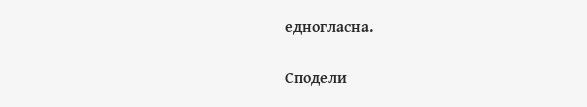едногласна.

Сподели